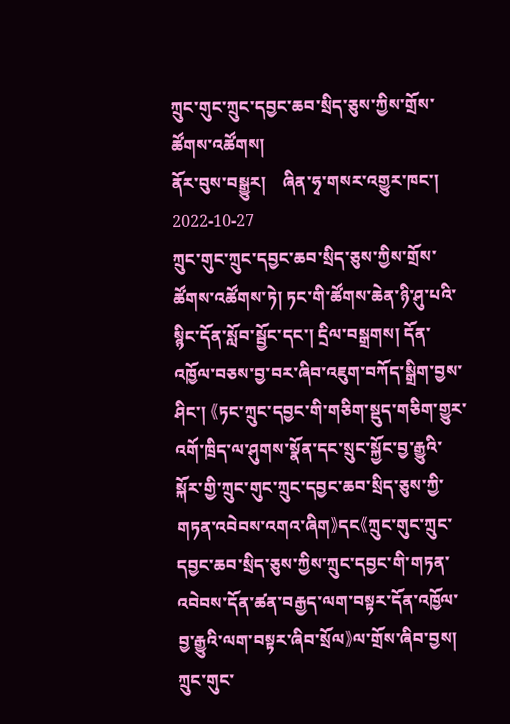ཀྲུང་གུང་ཀྲུང་དབྱང་ཆབ་སྲིད་ཅུས་ཀྱིས་གྲོས་ཚོགས་འཚོགས།
ནོར་བུས་བསྒྱུར།    ཞིན་ཧྭ་གསར་འགྱུར་ཁང་།    2022-10-27
ཀྲུང་གུང་ཀྲུང་དབྱང་ཆབ་སྲིད་ཅུས་ཀྱིས་གྲོས་ཚོགས་འཚོགས་ཏེ། ཏང་གི་ཚོགས་ཆེན་ཉི་ཤུ་པའི་སྙིང་དོན་སློབ་སྦྱོང་དང་། དྲིལ་བསྒྲགས། དོན་འཁྱོལ་བཅས་བྱ་བར་ཞིབ་འཇུག་བཀོད་སྒྲིག་བྱས་ཤིང་། 《ཏང་ཀྲུང་དབྱང་གི་གཅིག་སྡུད་གཅིག་གྱུར་འགོ་ཁྲིད་ལ་ཤུགས་སྣོན་དང་སྲུང་སྐྱོང་བྱ་རྒྱུའི་སྐོར་གྱི་ཀྲུང་གུང་ཀྲུང་དབྱང་ཆབ་སྲིད་ཅུས་ཀྱི་གཏན་འབེབས་འགའ་ཞིག》དང《ཀྲུང་གུང་ཀྲུང་དབྱང་ཆབ་སྲིད་ཅུས་ཀྱིས་ཀྲུང་དབྱང་གི་གཏན་འབེབས་དོན་ཚན་བརྒྱད་ལག་བསྟར་དོན་འཁྱོལ་བྱ་རྒྱུའི་ལག་བསྟར་ཞིབ་སྲོལ》ལ་གྲོས་ཞིབ་བྱས།
ཀྲུང་གུང་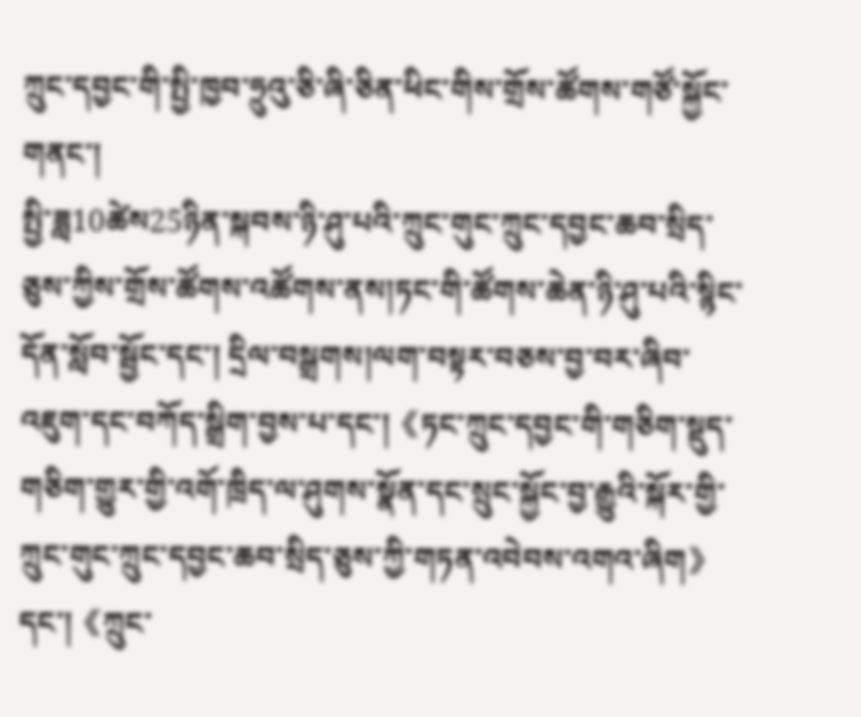ཀྲུང་དབྱང་གི་སྤྱི་ཁྱབ་ཧྲུའུ་ཅི་ཞི་ཅིན་ཕིང་གིས་གྲོས་ཚོགས་གཙོ་སྐྱོང་གནང་།
སྤྱི་ཟླ10ཚེས25ཉིན་སྐབས་ཉི་ཤུ་པའི་ཀྲུང་གུང་ཀྲུང་དབྱང་ཆབ་སྲིད་ཅུས་ཀྱིས་གྲོས་ཚོགས་འཚོགས་ནས།ཏང་གི་ཚོགས་ཆེན་ཉི་ཤུ་པའི་སྙིང་དོན་སློབ་སྦྱོང་དང་། དྲིལ་བསྒྲགས།ལག་བསྟར་བཅས་བྱ་བར་ཞིབ་འཇུག་དང་བཀོད་སྒྲིག་བྱས་པ་དང་།《ཏང་ཀྲུང་དབྱང་གི་གཅིག་སྡུད་གཅིག་གྱུར་གྱི་འགོ་ཁྲིད་ལ་ཤུགས་སྣོན་དང་སྲུང་སྐྱོང་བྱ་རྒྱུའི་སྐོར་གྱི་ཀྲུང་གུང་ཀྲུང་དབྱང་ཆབ་སྲིད་ཅུས་ཀྱི་གཏན་འབེབས་འགའ་ཞིག》དང་།《ཀྲུང་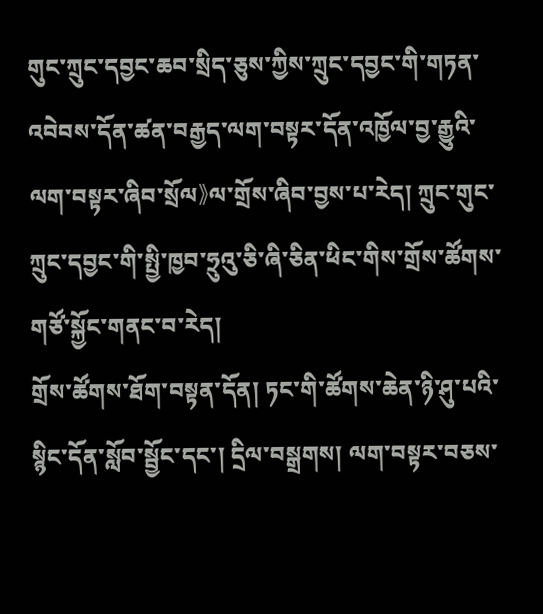གུང་ཀྲུང་དབྱང་ཆབ་སྲིད་ཅུས་ཀྱིས་ཀྲུང་དབྱང་གི་གཏན་འབེབས་དོན་ཚན་བརྒྱད་ལག་བསྟར་དོན་འཁྱོལ་བྱ་རྒྱུའི་ལག་བསྟར་ཞིབ་སྲོལ》ལ་གྲོས་ཞིབ་བྱས་པ་རེད། ཀྲུང་གུང་ཀྲུང་དབྱང་གི་སྤྱི་ཁྱབ་ཧྲུའུ་ཅི་ཞི་ཅིན་ཕིང་གིས་གྲོས་ཚོགས་གཙོ་སྐྱོང་གནང་བ་རེད།
གྲོས་ཚོགས་ཐོག་བསྟན་དོན། ཏང་གི་ཚོགས་ཆེན་ཉི་ཤུ་པའི་སྙིང་དོན་སློབ་སྦྱོང་དང་། དྲིལ་བསྒྲགས། ལག་བསྟར་བཅས་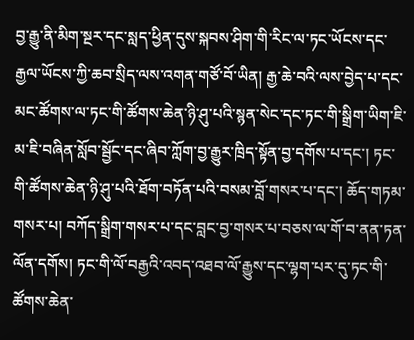བྱ་རྒྱུ་ནི་མིག་སྔར་དང་སླད་ཕྱིན་དུས་སྐབས་ཤིག་གི་རིང་ལ་ཏང་ཡོངས་དང་རྒྱལ་ཡོངས་ཀྱི་ཆབ་སྲིད་ལས་འགན་གཙོ་བོ་ཡིན། རྒྱ་ཆེ་བའི་ལས་བྱེད་པ་དང་མང་ཚོགས་ལ་ཏང་གི་ཚོགས་ཆེན་ཉི་ཤུ་པའི་སྙན་སེང་དང་ཏང་གི་སྒྲིག་ཡིག་ཇི་མ་ཇི་བཞིན་སློབ་སྦྱོང་དང་ཞིབ་ཀློག་བྱ་རྒྱུར་ཁྲིད་སྟོན་བྱ་དགོས་པ་དང་། ཏང་གི་ཚོགས་ཆེན་ཉི་ཤུ་པའི་ཐོག་བཏོན་པའི་བསམ་བློ་གསར་པ་དང་། ཆོད་གཏམ་གསར་པ། བཀོད་སྒྲིག་གསར་པ་དང་བླང་བྱ་གསར་པ་བཅས་ལ་གོ་བ་ནན་ཏན་ལོན་དགོས། ཏང་གི་ལོ་བརྒྱའི་འབད་འཐབ་ལོ་རྒྱུས་དང་ལྷག་པར་དུ་ཏང་གི་ཚོགས་ཆེན་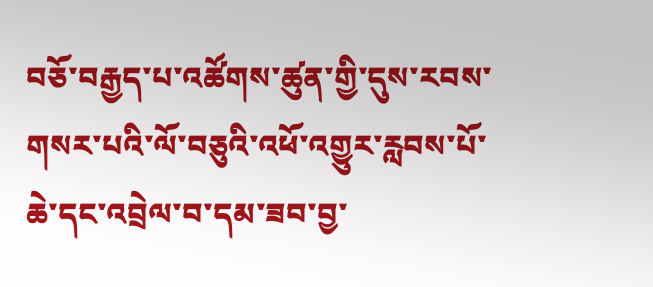བཅོ་བརྒྱད་པ་འཚོགས་ཚུན་གྱི་དུས་རབས་གསར་པའི་ལོ་བཅུའི་འཕོ་འགྱུར་རླབས་པོ་ཆེ་དང་འབྲེལ་བ་དམ་ཟབ་བྱ་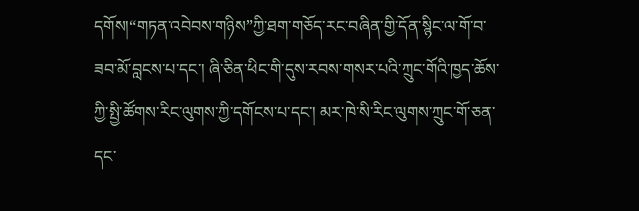དགོས།“གཏན་འབེབས་གཉིས”ཀྱི་ཐག་གཅོད་རང་བཞིན་གྱི་དོན་སྙིང་ལ་གོ་བ་ཟབ་མོ་བླངས་པ་དང་། ཞི་ཅིན་ཕིང་གི་དུས་རབས་གསར་པའི་ཀྲུང་གོའི་ཁྱད་ཆོས་ཀྱི་སྤྱི་ཚོགས་རིང་ལུགས་ཀྱི་དགོངས་པ་དང་། མར་ཁེ་སི་རིང་ལུགས་ཀྲུང་གོ་ཅན་དང་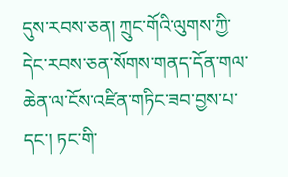དུས་རབས་ཅན། ཀྲུང་གོའི་ལུགས་ཀྱི་དེང་རབས་ཅན་སོགས་གནད་དོན་གལ་ཆེན་ལ་ངོས་འཛིན་གཏིང་ཟབ་བྱས་པ་དང་། ཏང་གི་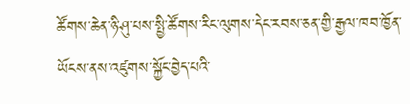ཚོགས་ཆེན་ཉི་ཤུ་པས་སྤྱི་ཚོགས་རིང་ལུགས་དེང་རབས་ཅན་གྱི་རྒྱལ་ཁབ་ཁྱོན་ཡོངས་ནས་འཛུགས་སྐྱོང་བྱེད་པའི་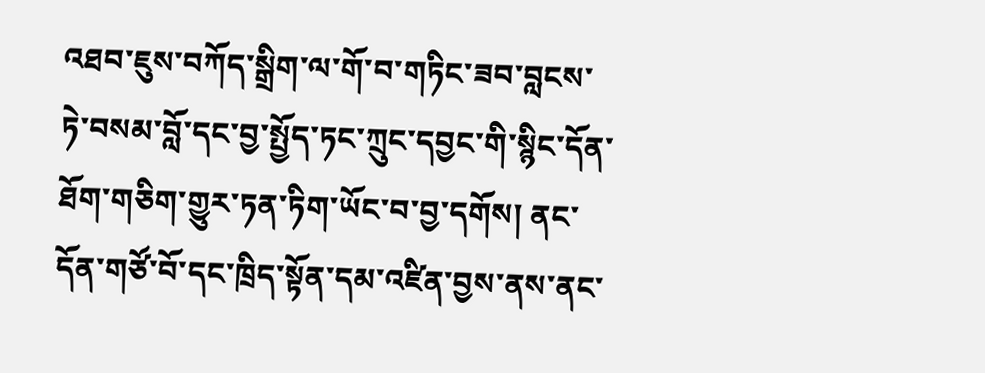འཐབ་ཇུས་བཀོད་སྒྲིག་ལ་གོ་བ་གཏིང་ཟབ་བླངས་ཏེ་བསམ་བློ་དང་བྱ་སྤྱོད་ཏང་ཀྲུང་དབྱང་གི་སྙིང་དོན་ཐོག་གཅིག་གྱུར་ཏན་ཏིག་ཡོང་བ་བྱ་དགོས། ནང་དོན་གཙོ་བོ་དང་ཁྲིད་སྟོན་དམ་འཛིན་བྱས་ནས་ནང་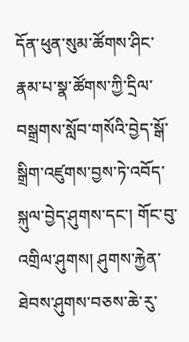དོན་ཕུན་སུམ་ཚོགས་ཤིང་རྣམ་པ་སྣ་ཚོགས་ཀྱི་དྲིལ་བསྒྲགས་སློབ་གསོའི་བྱེད་སྒོ་སྒྲིག་འཛུགས་བྱས་ཏེ་འབོད་སྐུལ་བྱེད་ཤུགས་དང་། གོང་བུ་འགྲིལ་ཤུགས། ཤུགས་རྐྱེན་ཐེབས་ཤུགས་བཅས་ཆེ་རུ་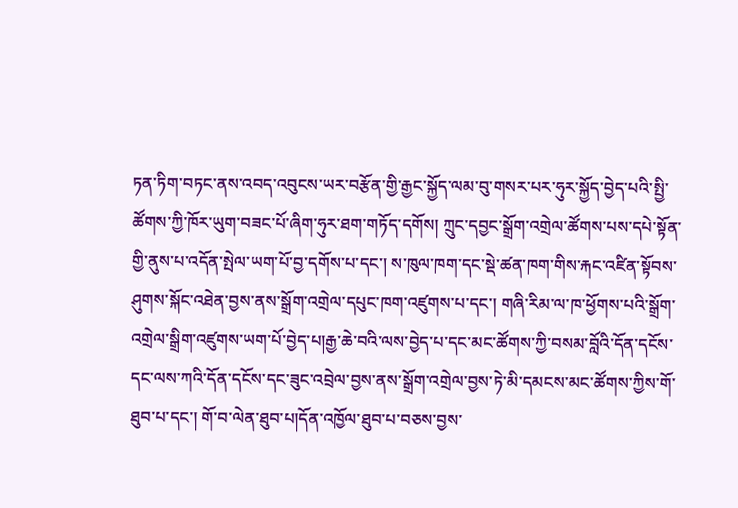ཏན་ཏིག་བཏང་ནས་འབད་འབུངས་ཡར་བརྩོན་གྱི་རྒྱང་སྐྱོད་ལམ་བུ་གསར་པར་ཧུར་སྐྱོད་བྱེད་པའི་སྤྱི་ཚོགས་ཀྱི་ཁོར་ཡུག་བཟང་པོ་ཞིག་ཧུར་ཐག་གཏོད་དགོས། ཀྲུང་དབྱང་སྒྲོག་འགྲེལ་ཚོགས་པས་དཔེ་སྟོན་གྱི་ནུས་པ་འདོན་སྤེལ་ཡག་པོ་བྱ་དགོས་པ་དང་། ས་ཁུལ་ཁག་དང་སྡེ་ཚན་ཁག་གིས་རྐང་འཛིན་སྟོབས་ཤུགས་སྐོང་འཐེན་བྱས་ནས་སྒྲོག་འགྲེལ་དཔུང་ཁག་འཛུགས་པ་དང་། གཞི་རིམ་ལ་ཁ་ཕྱོགས་པའི་སྒྲོག་འགྲེལ་སྒྲིག་འཛུགས་ཡག་པོ་བྱེད་པ།རྒྱ་ཆེ་བའི་ལས་བྱེད་པ་དང་མང་ཚོགས་ཀྱི་བསམ་བློའི་དོན་དངོས་དང་ལས་ཀའི་དོན་དངོས་དང་ཟུང་འབྲེལ་བྱས་ནས་སྒྲོག་འགྲེལ་བྱས་ཏེ་མི་དམངས་མང་ཚོགས་ཀྱིས་གོ་ཐུབ་པ་དང་། གོ་བ་ལེན་ཐུབ་པ།དོན་འཁྱོལ་ཐུབ་པ་བཅས་བྱས་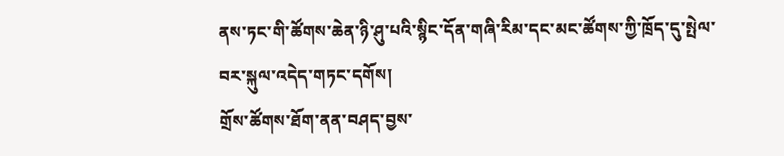ནས་ཏང་གི་ཚོགས་ཆེན་ཉི་ཤུ་པའི་སྙིང་དོན་གཞི་རིམ་དང་མང་ཚོགས་ཀྱི་ཁྲོད་དུ་སྤེལ་བར་སྐུལ་འདེད་གཏང་དགོས།
གྲོས་ཚོགས་ཐོག་ནན་བཤད་བྱས་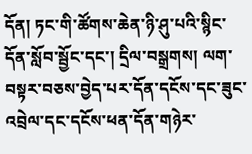དོན། ཏང་གི་ཚོགས་ཆེན་ཉི་ཤུ་པའི་སྙིང་དོན་སློབ་སྦྱོང་དང་། དྲིལ་བསྒྲགས། ལག་བསྟར་བཅས་བྱེད་པར་དོན་དངོས་དང་ཟུང་འབྲེལ་དང་དངོས་ཕན་དོན་གཉེར་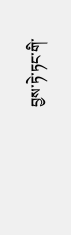བྱས་ཏེ་ཏང་གི་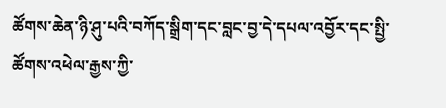ཚོགས་ཆེན་ཉི་ཤུ་པའི་བཀོད་སྒྲིག་དང་བླང་བྱ་དེ་དཔལ་འབྱོར་དང་སྤྱི་ཚོགས་འཕེལ་རྒྱས་ཀྱི་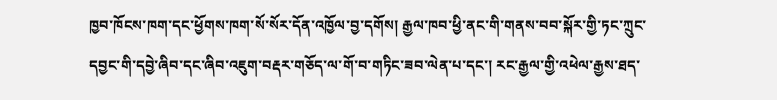ཁྱབ་ཁོངས་ཁག་དང་ཕྱོགས་ཁག་སོ་སོར་དོན་འཁྱོལ་བྱ་དགོས། རྒྱལ་ཁབ་ཕྱི་ནང་གི་གནས་བབ་སྐོར་གྱི་ཏང་ཀྲུང་དབྱང་གི་དབྱེ་ཞིབ་དང་ཞིབ་འཇུག་བརྡར་གཅོད་ལ་གོ་བ་གཏིང་ཟབ་ལེན་པ་དང་། རང་རྒྱལ་གྱི་འཕེལ་རྒྱས་ཐད་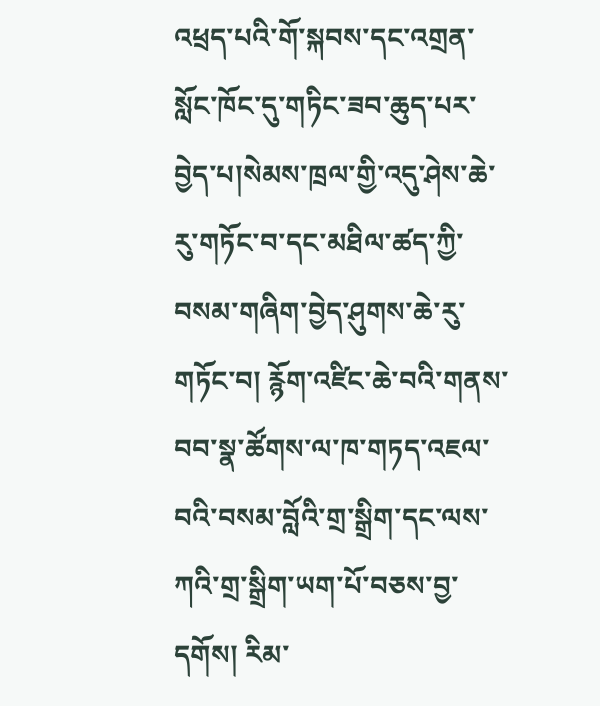འཕྲད་པའི་གོ་སྐབས་དང་འགྲན་སློང་ཁོང་དུ་གཏིང་ཟབ་ཆུད་པར་བྱེད་པ།སེམས་ཁྲལ་གྱི་འདུ་ཤེས་ཆེ་རུ་གཏོང་བ་དང་མཐིལ་ཚད་ཀྱི་བསམ་གཞིག་བྱེད་ཤུགས་ཆེ་རུ་གཏོང་བ། རྙོག་འཛིང་ཆེ་བའི་གནས་བབ་སྣ་ཚོགས་ལ་ཁ་གཏད་འཇལ་བའི་བསམ་བློའི་གྲ་སྒྲིག་དང་ལས་ཀའི་གྲ་སྒྲིག་ཡག་པོ་བཅས་བྱ་དགོས། རིམ་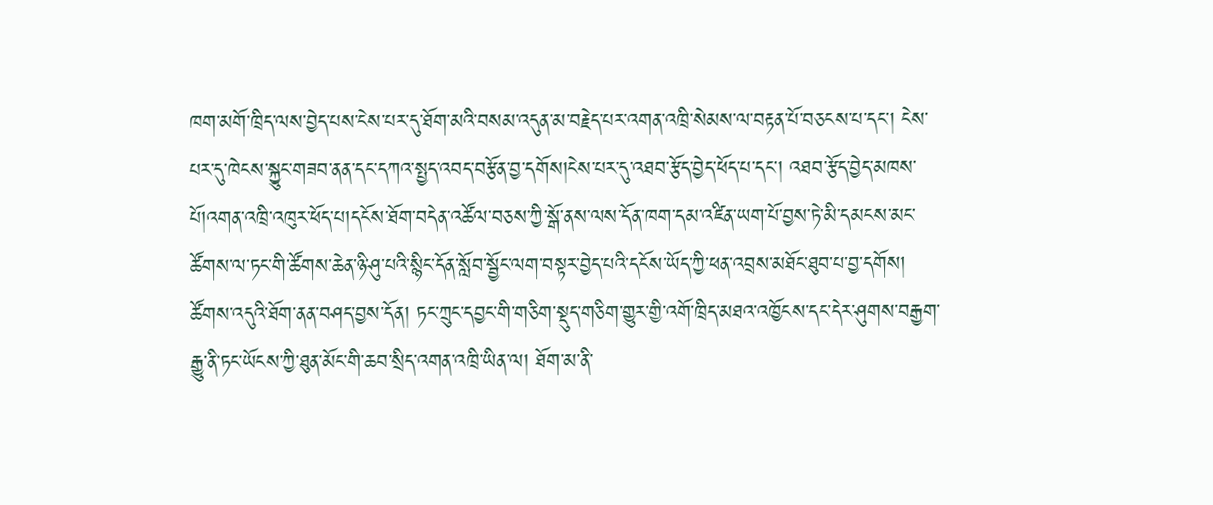ཁག་མགོ་ཁྲིད་ལས་བྱེད་པས་ངེས་པར་དུ་ཐོག་མའི་བསམ་འདུན་མ་བརྗེད་པར་འགན་འཁྲི་སེམས་ལ་བརྟན་པོ་བཅངས་པ་དང་། ངེས་པར་དུ་ཁེངས་སྐྱུང་གཟབ་ནན་དང་དཀའ་སྤྱད་འབད་བརྩོན་བྱ་དགོས།ངེས་པར་དུ་འཐབ་རྩོད་བྱེད་ཕོད་པ་དང་། འཐབ་རྩོད་བྱེད་མཁས་པོ།འགན་འཁྲི་འཁུར་ཕོད་པ།དངོས་ཐོག་བདེན་འཚོལ་བཅས་ཀྱི་སྒོ་ནས་ལས་དོན་ཁག་དམ་འཛིན་ཡག་པོ་བྱས་ཏེ་མི་དམངས་མང་ཚོགས་ལ་ཏང་གི་ཚོགས་ཆེན་ཉི་ཤུ་པའི་སྙིང་དོན་སློབ་སྦྱོང་ལག་བསྟར་བྱེད་པའི་དངོས་ཡོད་ཀྱི་ཕན་འབྲས་མཐོང་ཐུབ་པ་བྱ་དགོས།
ཚོགས་འདུའི་ཐོག་ནན་བཤད་བྱས་དོན། ཏང་ཀྲུང་དབྱང་གི་གཅིག་སྡུད་གཅིག་གྱུར་གྱི་འགོ་ཁྲིད་མཐའ་འཁྱོངས་དང་དེར་ཤུགས་བརྒྱག་རྒྱུ་ནི་ཏང་ཡོངས་ཀྱི་ཐུན་མོང་གི་ཆབ་སྲིད་འགན་འཁྲི་ཡིན་ལ། ཐོག་མ་ནི་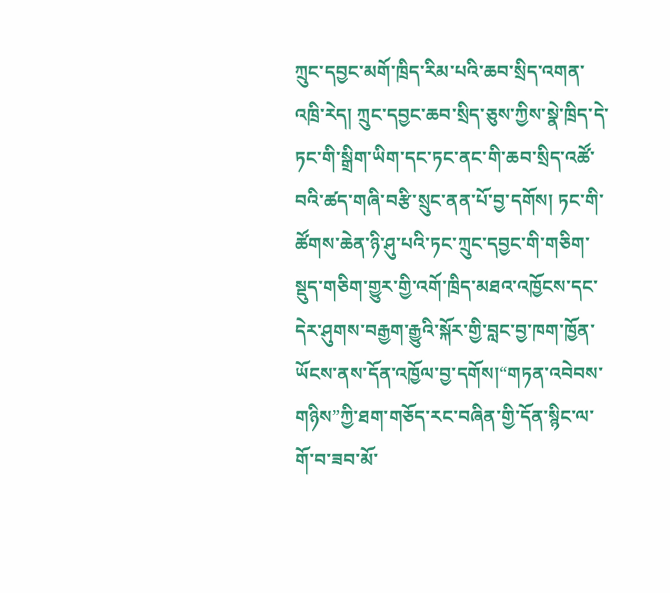ཀྲུང་དབྱང་མགོ་ཁྲིད་རིམ་པའི་ཆབ་སྲིད་འགན་འཁྲི་རེད། ཀྲུང་དབྱང་ཆབ་སྲིད་ཅུས་ཀྱིས་སྣེ་ཁྲིད་དེ་ཏང་གི་སྒྲིག་ཡིག་དང་ཏང་ནང་གི་ཆབ་སྲིད་འཚོ་བའི་ཚད་གཞི་བརྩི་སྲུང་ནན་པོ་བྱ་དགོས། ཏང་གི་ཚོགས་ཆེན་ཉི་ཤུ་པའི་ཏང་ཀྲུང་དབྱང་གི་གཅིག་སྡུད་གཅིག་གྱུར་གྱི་འགོ་ཁྲིད་མཐའ་འཁྱོངས་དང་དེར་ཤུགས་བརྒྱག་རྒྱུའི་སྐོར་གྱི་བླང་བྱ་ཁག་ཁྱོན་ཡོངས་ནས་དོན་འཁྱོལ་བྱ་དགོས།“གཏན་འབེབས་གཉིས”ཀྱི་ཐག་གཅོད་རང་བཞིན་གྱི་དོན་སྙིང་ལ་གོ་བ་ཟབ་མོ་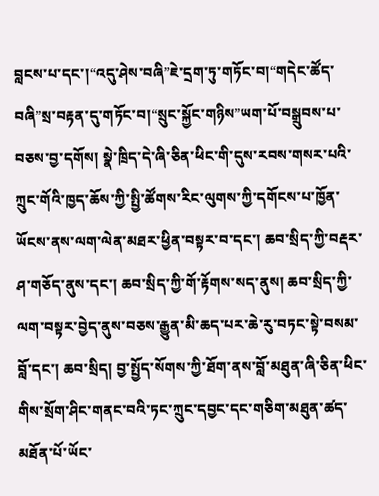བླངས་པ་དང་།“འདུ་ཤེས་བཞི”ཇེ་དྲག་ཏུ་གཏོང་བ།“གདེང་ཚོད་བཞི”སྲ་བརྟན་དུ་གཏོང་བ།“སྲུང་སྐྱོང་གཉིས”ཡག་པོ་བསྒྲུབས་པ་བཅས་བྱ་དགོས། སྣེ་ཁྲིད་དེ་ཞི་ཅིན་ཕིང་གི་དུས་རབས་གསར་པའི་ཀྲུང་གོའི་ཁྱད་ཆོས་ཀྱི་སྤྱི་ཚོགས་རིང་ལུགས་ཀྱི་དགོངས་པ་ཁྱོན་ཡོངས་ནས་ལག་ལེན་མཐར་ཕྱིན་བསྟར་བ་དང་། ཆབ་སྲིད་ཀྱི་བརྡར་ཤ་གཅོད་ནུས་དང་། ཆབ་སྲིད་ཀྱི་གོ་རྟོགས་སད་ནུས། ཆབ་སྲིད་ཀྱི་ལག་བསྟར་བྱེད་ནུས་བཅས་རྒྱུན་མི་ཆད་པར་ཆེ་རུ་བཏང་སྟེ་བསམ་བློ་དང་། ཆབ་སྲིད། བྱ་སྤྱོད་སོགས་ཀྱི་ཐོག་ནས་བློ་མཐུན་ཞི་ཅིན་ཕིང་གིས་སྲོག་ཤིང་གནང་བའི་ཏང་ཀྲུང་དབྱང་དང་གཅིག་མཐུན་ཚད་མཐོན་པོ་ཡོང་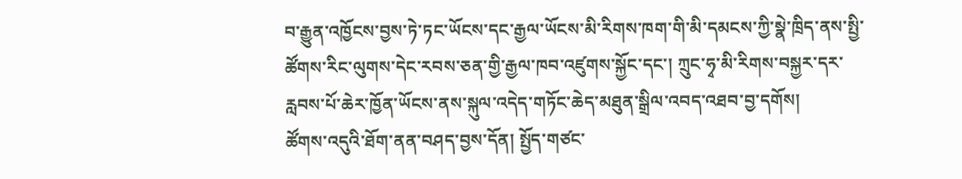བ་རྒྱུན་འཁྱོངས་བྱས་ཏེ་ཏང་ཡོངས་དང་རྒྱལ་ཡོངས་མི་རིགས་ཁག་གི་མི་དམངས་ཀྱི་སྣེ་ཁྲིད་ནས་སྤྱི་ཚོགས་རིང་ལུགས་དེང་རབས་ཅན་གྱི་རྒྱལ་ཁབ་འཛུགས་སྐྱོང་དང་། ཀྲུང་ཧྭ་མི་རིགས་བསྐྱར་དར་རླབས་པོ་ཆེར་ཁྱོན་ཡོངས་ནས་སྐུལ་འདེད་གཏོང་ཆེད་མཐུན་སྒྲིལ་འབད་འཐབ་བྱ་དགོས།
ཚོགས་འདུའི་ཐོག་ནན་བཤད་བྱས་དོན། སྤྱོད་གཙང་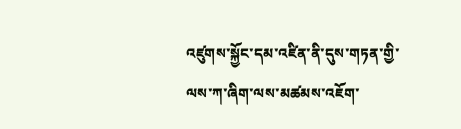འཛུགས་སྐྱོང་དམ་འཛིན་ནི་དུས་གཏན་གྱི་ལས་ཀ་ཞིག་ལས་མཚམས་འཇོག་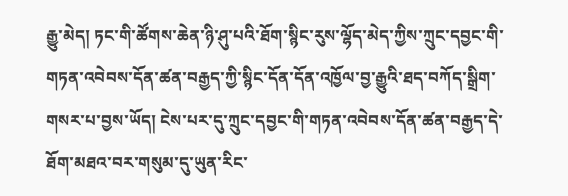རྒྱུ་མེད། ཏང་གི་ཚོགས་ཆེན་ཉི་ཤུ་པའི་ཐོག་སྙིང་རུས་ལྷོད་མེད་ཀྱིས་ཀྲུང་དབྱང་གི་གཏན་འབེབས་དོན་ཚན་བརྒྱད་ཀྱི་སྙིང་དོན་དོན་འཁྱོལ་བྱ་རྒྱུའི་ཐད་བཀོད་སྒྲིག་གསར་པ་བྱས་ཡོད། ངེས་པར་དུ་ཀྲུང་དབྱང་གི་གཏན་འབེབས་དོན་ཚན་བརྒྱད་དེ་ཐོག་མཐའ་བར་གསུམ་དུ་ཡུན་རིང་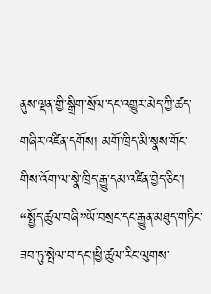ནུས་ལྡན་གྱི་སྒྲིག་སྲོལ་དང་འགྱུར་མེད་ཀྱི་ཚད་གཞིར་འཛིན་དགོས། མགོ་ཁྲིད་མི་སྣས་གོང་གིས་འོག་ལ་སྣེ་ཁྲིད་རྒྱུ་དམ་འཛིན་བྱེད་ཅིང་། “སྤྱོད་ཚུལ་བཞི”ཡོ་བསྲང་དང་རྒྱུན་མཐུད་གཏིང་ཟབ་ཏུ་སྤེལ་བ་དང་།ཕྱི་ཚུལ་རིང་ལུགས་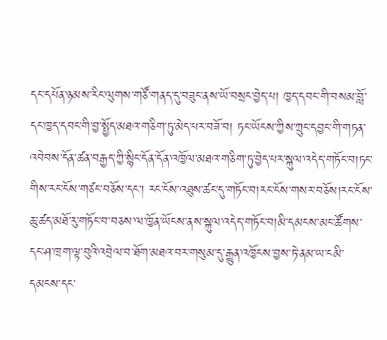དང་དཔོན་ཉམས་རིང་ལུགས་གཙོ་གནད་དུ་བཟུང་ནས་ཡོ་བསྲང་བྱེད་པ། ཁྱད་དབང་གི་བསམ་བློ་དང་ཁྱད་དབང་གི་བྱ་སྤྱོད་མཐའ་གཅིག་ཏུ་མེད་པར་བཟོ་བ། ཏང་ཡོངས་ཀྱིས་ཀྲུང་དབྱང་གི་གཏན་འབེབས་དོན་ཚན་བརྒྱད་ཀྱི་སྙིང་དོན་དོན་འཁྱོལ་མཐའ་གཅིག་ཏུ་བྱེད་པར་སྐུལ་འདེད་གཏོང་བ།ཏང་གིས་རང་ངོས་གཙང་བཅོས་དང་། རང་ངོས་འཐུས་ཚང་དུ་གཏོང་བ།རང་ངོས་གསར་བཅོས།རང་ངོས་ཆུ་ཚད་མཐོ་རུ་གཏོང་བ་བཅས་ལ་ཁྱོན་ཡོངས་ནས་སྐུལ་འདེད་གཏོང་བ།མི་དམངས་མང་ཚོགས་དང་ཤ་ཁྲག་ལྟ་བུའི་འབྲེལ་བ་ཐོག་མཐའ་བར་གསུམ་དུ་རྒྱུན་འཁྱོངས་བྱས་ཏེ་ནམ་ཡ་ངམི་དམངས་དང་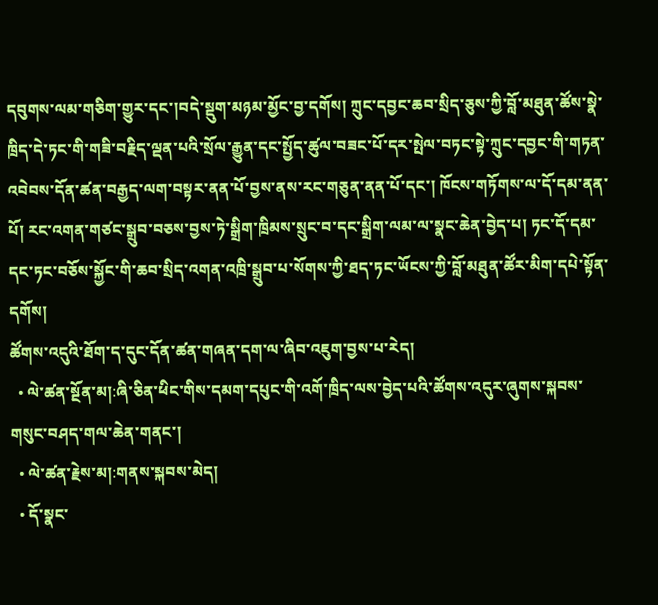དབུགས་ལམ་གཅིག་གྱུར་དང་།བདེ་སྡུག་མཉམ་མྱོང་བྱ་དགོས། ཀྲུང་དབྱང་ཆབ་སྲིད་ཅུས་ཀྱི་བློ་མཐུན་ཚོས་སྣེ་ཁྲིད་དེ་ཏང་གི་གཟི་བརྗིད་ལྡན་པའི་སྲོལ་རྒྱུན་དང་སྤྱོད་ཚུལ་བཟང་པོ་དར་སྤེལ་བཏང་སྟེ་ཀྲུང་དབྱང་གི་གཏན་འབེབས་དོན་ཚན་བརྒྱད་ལག་བསྟར་ནན་པོ་བྱས་ནས་རང་གཅུན་ནན་པོ་དང་། ཁོངས་གཏོགས་ལ་དོ་དམ་ནན་པོ། རང་འགན་གཙང་སྒྲུབ་བཅས་བྱས་ཏེ་སྒྲིག་ཁྲིམས་སྲུང་བ་དང་སྒྲིག་ལམ་ལ་སྣང་ཆེན་བྱེད་པ། ཏང་དོ་དམ་དང་ཏང་བཅོས་སྐྱོང་གི་ཆབ་སྲིད་འགན་འཁྲི་སྒྲུབ་པ་སོགས་ཀྱི་ཐད་ཏང་ཡོངས་ཀྱི་བློ་མཐུན་ཚོར་མིག་དཔེ་སྟོན་དགོས།
ཚོགས་འདུའི་ཐོག་ད་དུང་དོན་ཚན་གཞན་དག་ལ་ཞིབ་འཇུག་བྱས་པ་རེད།
  • ལེ་ཚན་སྔོན་མ།:ཞི་ཅིན་ཕིང་གིས་དམག་དཔུང་གི་འགོ་ཁྲིད་ལས་བྱེད་པའི་ཚོགས་འདུར་ཞུགས་སྐབས་གསུང་བཤད་གལ་ཆེན་གནང་།
  • ལེ་ཚན་རྗེས་མ།:གནས་སྐབས་མེད།
  • དོ་སྣང་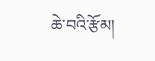ཆེ་བའི་རྩོམ།